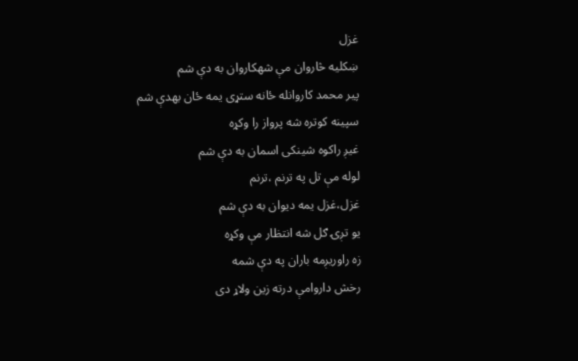غزل
ښكليه څاروان مې شهكاروان به دې شم
پیر محمد کاروانله ځانه ستړى يمه ځان بهدې شم
سپينه كوتره شه پرواز را وكړه
غيږ راكوه شينكى اسمان به دې شم
لوله مې تل په ترنم ،ترنم
غزل،غزل يمه ديوان به دې شم
يو تږۍ ګل شه انتظار مې وكړه
زه راوريږمه باران په دې شمه
رخش داروامې درته زين ولاړ دى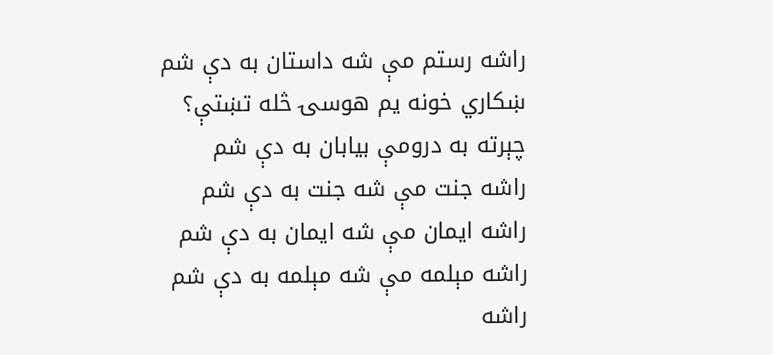راشه رستم مې شه داستان به دې شم
ښكاري خونه يم هوسۍ څله تښتې؟
چېرته به درومې بيابان به دې شم
راشه جنت مې شه جنت به دې شم
راشه ايمان مې شه ايمان به دې شم
راشه مېلمه مې شه مېلمه به دې شم
راشه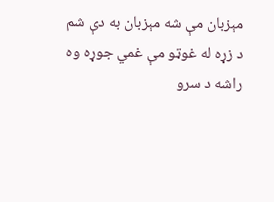مېزبان مې شه مېزبان به دې شم
د زړه له غوټو مې غمي جوړه وه
راشه د سرو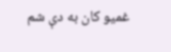غميو كان به دې شم